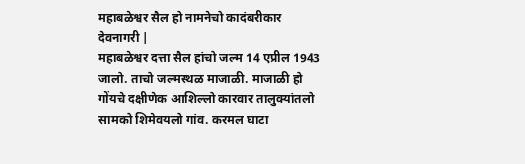महाबळेश्वर सैल हो नामनेचो कादंबरीकार
देवनागरी |
महाबळेश्वर दत्ता सैल हांचो जल्म 14 एप्रील 1943 जालो. ताचो जल्मस्थळ माजाळी. माजाळी हो गोंयचे दक्षीणेक आशिल्लो कारवार तालुक्यांतलो सामको शिमेवयलो गांव. करमल घाटा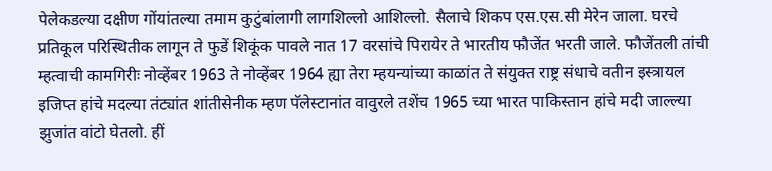पेलेकडल्या दक्षीण गोंयांतल्या तमाम कुटुंबांलागी लागशिल्लो आशिल्लो. सैलाचे शिकप एस.एस.सी मेरेन जाला. घरचे प्रतिकूल परिस्थितीक लागून ते फुडें शिकूंक पावले नात 17 वरसांचे पिरायेर ते भारतीय फौजेंत भरती जाले. फौजेंतली तांची म्हत्वाची कामगिरीः नोव्हेंबर 1963 ते नोव्हेंबर 1964 ह्या तेरा म्हयन्यांच्या काळांत ते संयुक्त राष्ट्र संधाचे वतीन इस्त्रायल इजिप्त हांचे मदल्या तंट्यांत शांतीसेनीक म्हण पॅलेस्टानांत वावुरले तशेंच 1965 च्या भारत पाकिस्तान हांचे मदी जाल्ल्या झुजांत वांटो घेतलो. हीं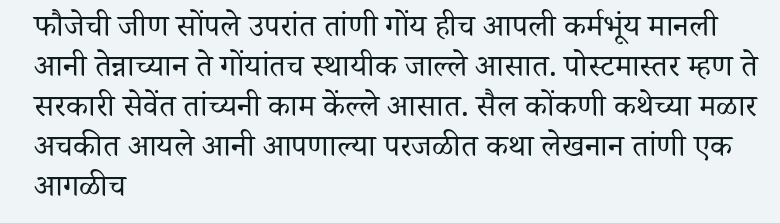फौजेची जीण सोंपले उपरांत तांणी गोंय हीच आपली कर्मभूंय मानली आनी तेन्नाच्यान ते गोंयांतच स्थायीक जाल्ले आसात. पोस्टमास्तर म्हण ते सरकारी सेवेंत तांच्यनी काम केंल्ले आसात. सैल कोंकणी कथेच्या मळार अचकीत आयले आनी आपणाल्या परजळीत कथा लेखनान तांणी एक आगळीच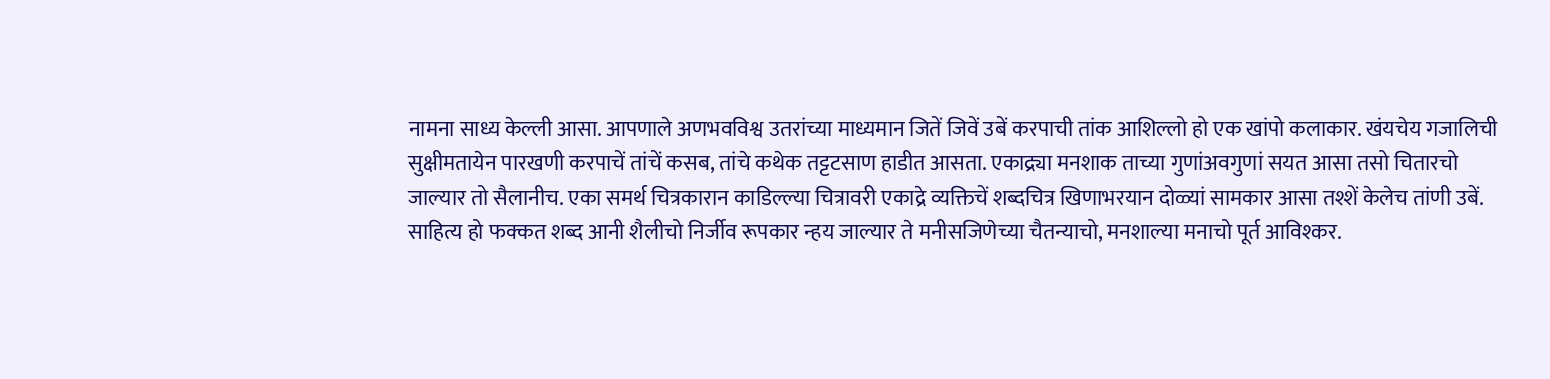नामना साध्य केल्ली आसा. आपणाले अणभवविश्व उतरांच्या माध्यमान जितें जिवें उबें करपाची तांक आशिल्लो हो एक खांपो कलाकार. खंयचेय गजालिची सुक्षीमतायेन पारखणी करपाचें तांचें कसब, तांचे कथेक तट्टटसाण हाडीत आसता. एकाद्र्या मनशाक ताच्या गुणांअवगुणां सयत आसा तसो चितारचो जाल्यार तो सैलानीच. एका समर्थ चित्रकारान काडिल्ल्या चित्रावरी एकाद्रे व्यक्तिचें शब्दचित्र खिणाभरयान दोळ्यां सामकार आसा तश्शें केलेच तांणी उबें.
साहित्य हो फक्कत शब्द आनी शैलीचो निर्जीव रूपकार न्हय जाल्यार ते मनीसजिणेच्या चैतन्याचो, मनशाल्या मनाचो पूर्त आविश्कर.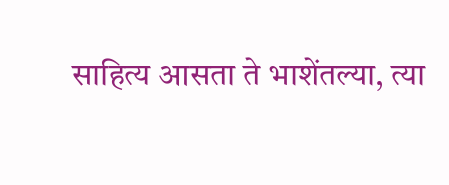साहित्य आसता ते भाशेंतल्या, त्या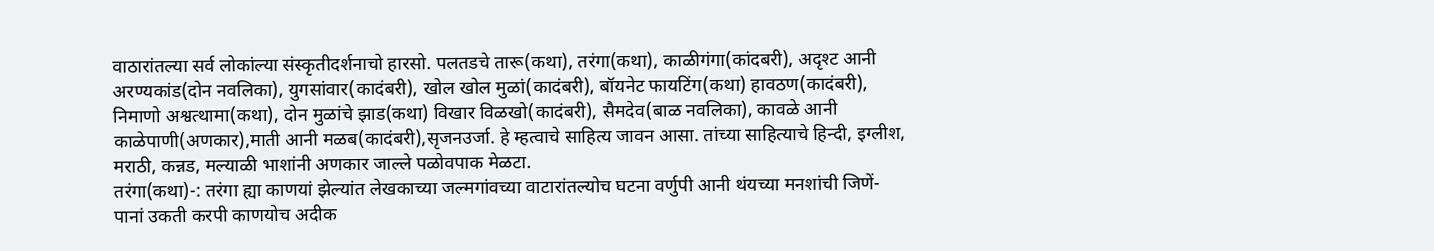वाठारांतल्या सर्व लोकांल्या संस्कृतीदर्शनाचो हारसो. पलतडचे तारू(कथा), तरंगा(कथा), काळीगंगा(कांदबरी), अदृश्ट आनी अरण्यकांड(दोन नवलिका), युगसांवार(कादंबरी), खोल खोल मुळां(कादंबरी), बॉयनेट फायटिंग(कथा) हावठण(कादंबरी), निमाणो अश्वत्थामा(कथा), दोन मुळांचे झाड(कथा) विखार विळखो(कादंबरी), सैमदेव(बाळ नवलिका), कावळे आनी काळेपाणी(अणकार),माती आनी मळब(कादंबरी),सृजनउर्जा. हे म्हत्वाचे साहित्य जावन आसा. तांच्या साहित्याचे हिन्दी, इग्लीश, मराठी, कन्नड, मल्याळी भाशांनी अणकार जाल्ले पळोवपाक मेळटा.
तरंगा(कथा)-: तरंगा ह्या काणयां झेल्यांत लेखकाच्या जल्मगांवच्या वाटारांतल्योच घटना वर्णुपी आनी थंयच्या मनशांची जिणें-पानां उकती करपी काणयोच अदीक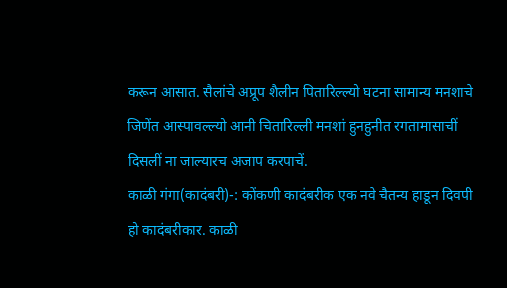करून आसात. सैलांचे अप्रूप शैलीन पितारिल्ल्यो घटना सामान्य मनशाचे जिणेंत आस्पावल्ल्यो आनी चितारिल्ली मनशां हुनहुनीत रगतामासाचीं दिसलीं ना जाल्यारच अजाप करपाचें.
काळी गंगा(कादंबरी)-: कोंकणी कादंबरीक एक नवे चैतन्य हाडून दिवपी हो कादंबरीकार. काळी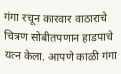गंगा रचून कारवार वाठाराचे चित्रण सोबीतपणान हाडपाचे यत्न केला. आपणे काळी गंगा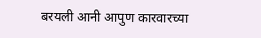बरयली आनी आपुण कारवारच्या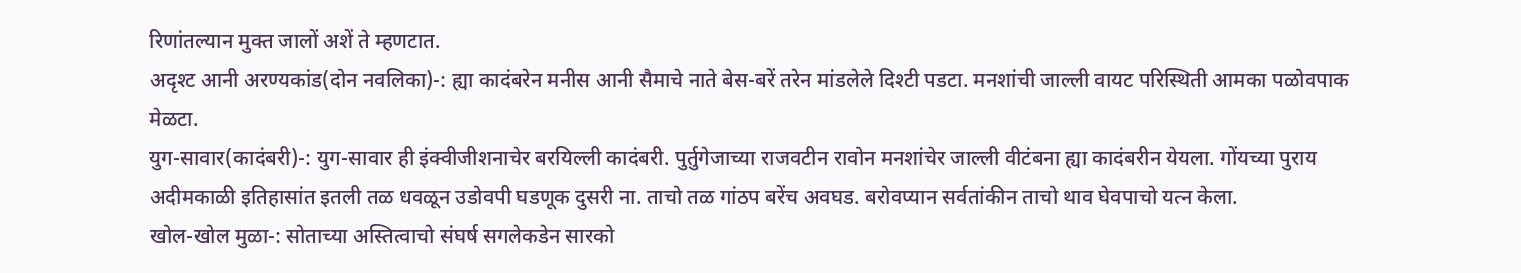रिणांतल्यान मुक्त जालों अशें ते म्हणटात.
अदृश्ट आनी अरण्यकांड(दोन नवलिका)-: ह्या कादंबरेन मनीस आनी सैमाचे नाते बेस-बरें तरेन मांडलेले दिश्टी पडटा. मनशांची जाल्ली वायट परिस्थिती आमका पळोवपाक मेळटा.
युग-सावार(कादंबरी)-: युग-सावार ही इंक्वीजीशनाचेर बरयिल्ली कादंबरी. पुर्तुगेजाच्या राजवटीन रावोन मनशांचेर जाल्ली वीटंबना ह्या कादंबरीन येयला. गोंयच्या पुराय अदीमकाळी इतिहासांत इतली तळ धवळून उडोवपी घडणूक दुसरी ना. ताचो तळ गांठप बरेंच अवघड. बरोवप्यान सर्वतांकीन ताचो थाव घेवपाचो यत्न केला.
खोल-खोल मुळा-: सोताच्या अस्तित्वाचो संघर्ष सगलेकडेन सारको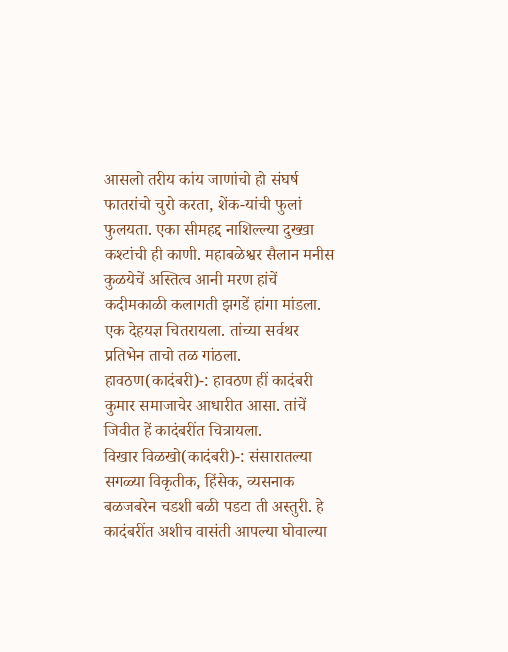आसलो तरीय कांय जाणांचो हो संघर्ष फातरांचो चुरो करता, शेंक-यांची फुलां फुलयता. एका सीमहद्द नाशिल्ल्या दुख्खा कश्टांची ही काणी. महाबळेश्वर सैलान मनीस कुळयेचें अस्तित्व आनी मरण हांचें कदीमकाळी कलागती झगडें हांगा मांडला. एक देहयज्ञ चितरायला. तांच्या सर्वथर प्रतिभेन ताचो तळ गांठला.
हावठण(कादंबरी)-: हावठण हीं कादंबरी कुमार समाजाचेर आधारीत आसा. तांचें जिवीत हें कादंबरींत चित्रायला.
विखार विळखो(कादंबरी)-: संसारातल्या सगळ्या विकृतीक, हिंसेक, व्यसनाक बळजबरेन चडशी बळी पडटा ती अस्तुरी. हे कादंबरींत अशीच वासंती आपल्या घोवाल्या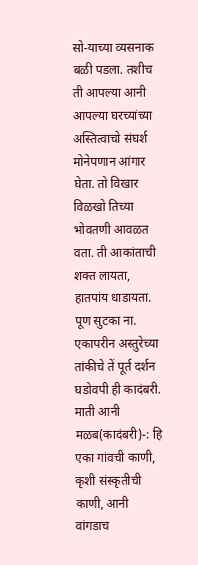सो-याच्या व्यसनाक बळी पडला. तशीच ती आपल्या आनी आपल्या घरच्यांच्या अस्तित्वाचो संघर्श मोनेपणान आंगार घेता. तो विखार विळखो तिच्या भोवतणी आवळत वता. ती आकांताची शक्त लायता, हातपांय धाडायता. पूण सुटका ना. एकापरीन अस्तुरेच्या तांकीचे तें पूर्त दर्शन घडोवपी ही कादंबरी.
माती आनी मळब(कादंबरी)-: हि एका गांवची काणी, कृशी संस्कृतीची काणी, आनी वांगडाच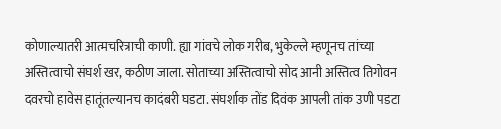कोणाल्यातरी आत्मचरित्राची काणी. ह्या गांवचे लोक गरीब, भुकेल्ले म्हणूनच तांच्या अस्तित्वाचो संघर्श खर, कठीण जाला. सोताच्या अस्तित्वाचो सोद आनी अस्तित्व तिगोवन दवरचो हावेस हातूंतल्यानच कादंबरी घडटा. संघर्शाक तोंड दिवंक आपली तांक उणी पडटा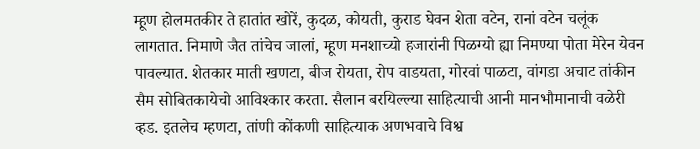म्हूण होलमतकीर ते हातांत खोरें, कुदळ, कोयती, कुराड घेवन शेता वटेन, रानां वटेन चलूंक लागतात. निमाणे जैत तांचेच जालां, म्हूण मनशाच्यो हजारांनी पिळग्यो ह्या निमण्या पोता मेरेन येवन पावल्यात. शेतकार माती खणटा, बीज रोयता, रोप वाडयता, गोरवां पाळटा, वांगडा अचाट तांकीन सैम सोबितकायेचो आविश्कार करता. सैलान बरयिल्ल्या साहित्याची आनी मानभौमानाची वळेरी व्हड. इतलेच म्हणटा, तांणी कोंकणी साहित्याक अणभवाचे विश्व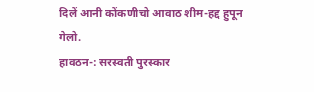दिलें आनी कोंकणीचो आवाठ शीम-हद्द हुपून गेलो.
हावठन-: सरस्वती पुरस्कार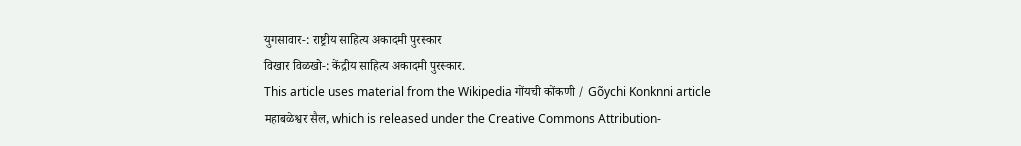युगसावार-: राष्ट्रीय साहित्य अकादमी पुरस्कार
विखार विळखो-: केंद्रीय साहित्य अकादमी पुरस्कार.
This article uses material from the Wikipedia गोंयची कोंकणी / Gõychi Konknni article महाबळेश्वर सैल, which is released under the Creative Commons Attribution-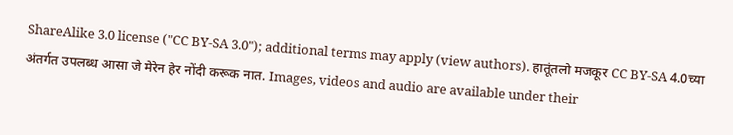ShareAlike 3.0 license ("CC BY-SA 3.0"); additional terms may apply (view authors). हातूंतलो मजकूर CC BY-SA 4.0च्या अंतर्गत उपलब्ध आसा जे मेरेन हेर नोंदी करूक नात. Images, videos and audio are available under their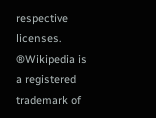respective licenses.
®Wikipedia is a registered trademark of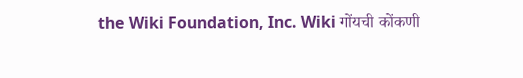the Wiki Foundation, Inc. Wiki गोंयची कोंकणी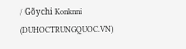/ Gõychi Konknni (DUHOCTRUNGQUOC.VN)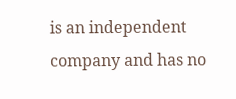is an independent company and has no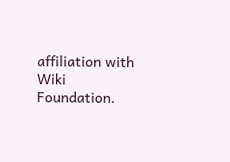affiliation with Wiki Foundation.